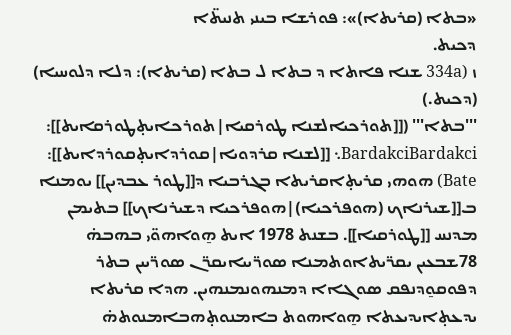«ܒܬܐ (ܩܪܝܬܐ)»: ܦܘܪܫܐ ܒܝܢܝ ܬܢܝܬ̈ܐ
ܕܟܝܬ.
ܙ (334a ܫܢܐ ܦܐܬܐ ܕ ܒܬܐ ܠ ܒܬܐ (ܩܪܝܬܐ): ܕܠܐ ܕܠܘܚܝܐ)
(ܕܟܝܬ.)
'''ܒܬܐ''' ([[ܬܘܪܟܝܐܠܫܢܐ ܛܘܪܩܝܐ|ܬܘܪܟܐܝܬ̣ܛܘܪܩܐܝܬ]]: BardakciBardakci܆ [[ܠܫܢܐ ܩܪܕܘܝܐ|ܩܘܪܕܐܝܬ̣ܩܘܪܕܐܝܬ]]: Bate) ܗܘܗܝ ܩܪܝܬ̣ܐܩܪܝܬܐ ܒܓܪܒܝܐ ܕ[[ܛܘܪ ܥܒܕܝܢ]] ܝܘܡܢܐ ܒ[[ܫܝܪܢܐܟ (ܗܘܦܪܟܝܐ)|ܗܘܦܪܟܝܐ ܕܫܝܪܢܐܟ]] ܒܬܝܡܢ ܡܕܢܚ [[ܛܘܪܩܝܐ]]. ܒܫܢܬ 1978 ܐܝܬ ܗ̱ܘܐܗܘ̈ܝ ܒܗܒܗ̇ 78ܫܒܥܝܢ ܝܩܪ̈ܝܬܐܘܬܡܢܐ ܣܘܪ̈ܝܝܐܝܩܪ̈ܢ ܣܘܪ̈ܝܝܢ ܒܬܪ ܕܦܘܩܘ̱ܕܢܦܩ ܣܘܓܐܐ ܕܡܢܗܘܢܡܢܗܝܢ. ܗܕܐ ܩܪܝܬܐ ܝܕܥܬ̣ܐܝܕܝܥܬܐ ܗ̱ܘܐܗܘܬ ܒܐܡܢܘܬ̣ܗܒܐܡܢܘܬܗ̇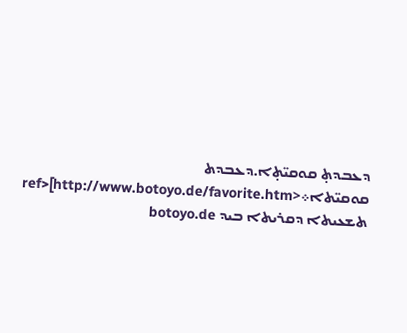ܕܥܒܕܬ̣ ܩܘܩܝ̈ܬ̣ܐ.ܕܥܒܕܬ ܩܘܩܝ̈ܬܐ܀<ref>[http://www.botoyo.de/favorite.htm ܬܫܥܝܬܐ ܕܩܪܝܬܐ ܒܝܕ botoyo.de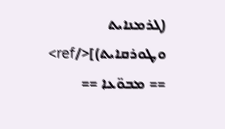(ܓܪܡܢܐܝܬ ܘܛܘܪܩܐܝܬ)]</ref>
== ܡܒܘ̈ܥܐ ==